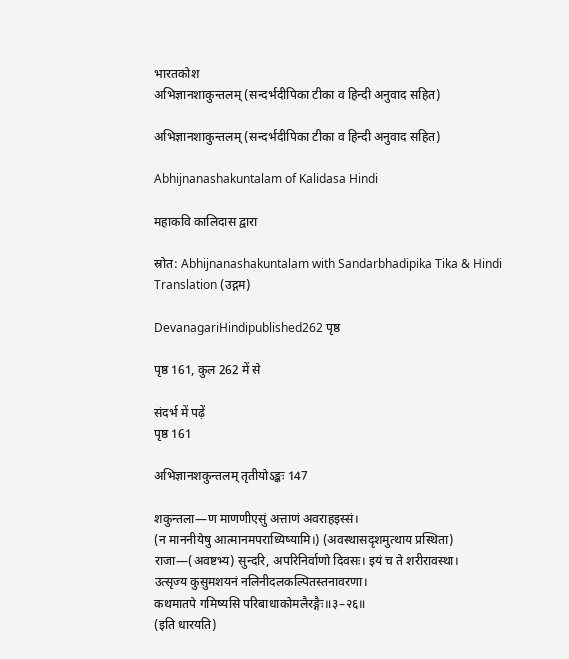भारतकोश
अभिज्ञानशाकुन्तलम् (सन्दर्भदीपिका टीका व हिन्दी अनुवाद सहित)

अभिज्ञानशाकुन्तलम् (सन्दर्भदीपिका टीका व हिन्दी अनुवाद सहित)

Abhijnanashakuntalam of Kalidasa Hindi

महाकवि कालिदास द्वारा

स्रोत: Abhijnanashakuntalam with Sandarbhadipika Tika & Hindi Translation (उद्गम)

DevanagariHindipublished262 पृष्ठ

पृष्ठ 161, कुल 262 में से

संदर्भ में पढ़ें
पृष्ठ 161

अभिज्ञानशकुन्तलम् तृतीयोऽङ्कः 147

शकुन्तला—ण माणणीएसुं अत्ताणं अवराहइस्सं।
(न माननीयेषु आत्मानमपराध्यिष्यामि।) (अवस्थासदृशमुत्थाय प्रस्थिता)
राजा—(अवष्टभ्य) सुन्दरि, अपरिनिर्वाणो दिवसः। इयं च ते शरीरावस्था।
उत्सृज्य कुसुमशयनं नलिनीदलकल्पितस्तनावरणा।
कथमातपे गमिष्यसि परिबाधाकोमलैरङ्गैः॥३–२६॥
(इति धारयति)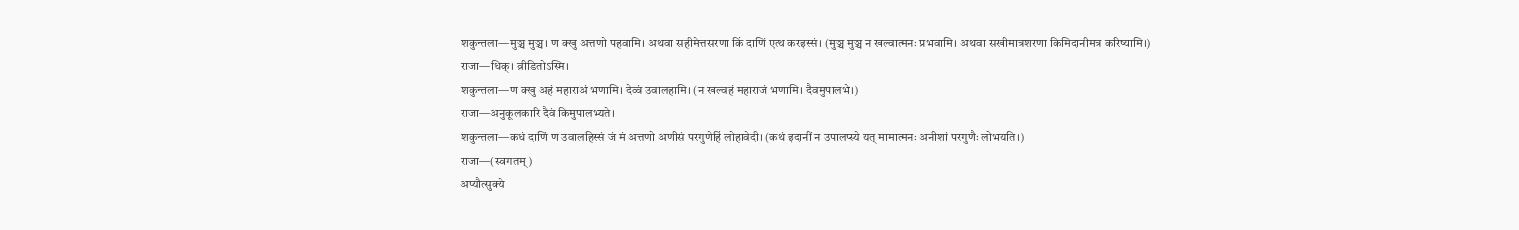शकुन्तला—मुञ्च मुञ्च। ण क्खु अत्तणो पहवामि। अथवा सहीमेत्तसरणा किं दाणिं एत्थ करइस्सं। (मुञ्च मुञ्च न खल्वात्मनः प्रभवामि। अथवा सखीमात्रशरणा किमिदानीमत्र करिष्यामि।)
राजा—धिक्। व्रीडितोऽस्मि।
शकुन्तला—ण क्खु अहं महाराअं भणामि। देव्वं उवालहामि। (न खल्वहं महाराजं भणामि। दैवमुपालभे।)
राजा—अनुकूलकारि दैवं किमुपालभ्यते।
शकुन्तला—कधं दाणिं ण उवालहिस्सं जं मं अत्तणो अणीसं परगुणेहिं लोहावेदी। (कथं इदानीं न उपालप्स्ये यत् मामात्मनः अनीशां परगुणैः लोभयति।)
राजा—(स्वगतम्)
अप्यौत्सुक्ये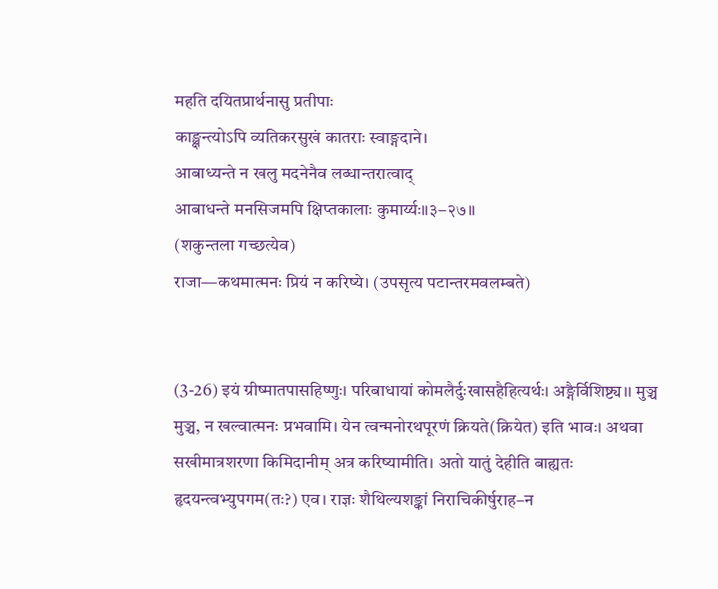महति दयितप्रार्थनासु प्रतीपाः
काङ्क्षन्त्योऽपि व्यतिकरसुखं कातराः स्वाङ्गदाने।
आबाध्यन्ते न खलु मदनेनैव लब्धान्तरात्वाद्
आबाधन्ते मनसिजमपि क्षिप्तकालाः कुमार्य्यः॥३–२७॥
(शकुन्तला गच्छत्येव)
राजा—कथमात्मनः प्रियं न करिष्ये। (उपसृत्य पटान्तरमवलम्बते)


(3-26) इयं ग्रीष्मातपासहिष्णुः। परिबाधायां कोमलैर्दुःखासहैहित्यर्थः। अङ्गैर्विशिष्ट्य।। मुञ्च मुञ्च, न खल्वात्मनः प्रभवामि। येन त्वन्मनोरथपूरणं क्रियते(क्रियेत) इति भावः। अथवा सखीमात्रशरणा किमिदानीम् अत्र करिष्यामीति। अतो यातुं देहीति बाह्यतः हृदयन्त्वभ्युपगम(तः?) एव। राज्ञः शैथिल्यशङ्कां निराचिकीर्षुराह–न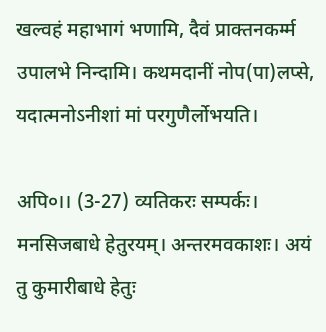खल्वहं महाभागं भणामि, दैवं प्राक्तनकर्म्म उपालभे निन्दामि। कथमदानीं नोप(पा)लप्से, यदात्मनोऽनीशां मां परगुणैर्लोभयति।

अपि०।। (3-27) व्यतिकरः सम्पर्कः। मनसिजबाधे हेतुरयम्। अन्तरमवकाशः। अयं तु कुमारीबाधे हेतुः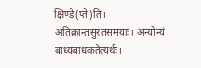क्षिण्डे(प्ते)ति। अतिक्रान्तसुरतसमयाः। अन्योन्यं बाध्यबाधकतेत्यर्थः।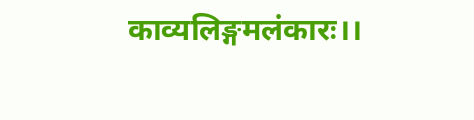काव्यलिङ्गमलंकारः।।